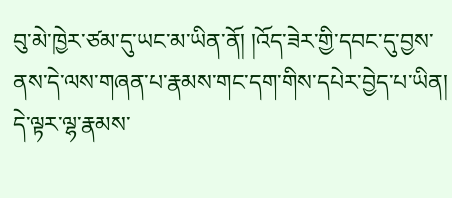བུ་མེ་ཁྱེར་ཙམ་དུ་ཡང་མ་ཡིན་ནོ། །འོད་ཟེར་གྱི་དབང་དུ་བྱས་ནས་དེ་ལས་གཞན་པ་རྣམས་གང་དག་གིས་དཔེར་བྱེད་པ་ཡིན། དེ་ལྟར་ལྷ་རྣམས་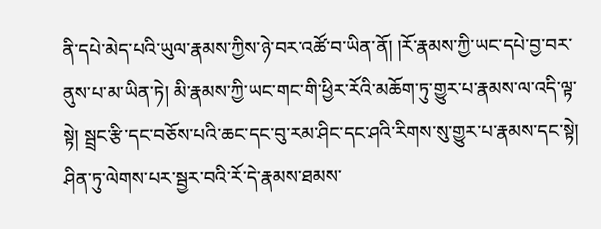ནི་དཔེ་མེད་པའི་ཡུལ་རྣམས་ཀྱིས་ཉེ་བར་འཚོ་བ་ཡིན་ནོ། །རོ་རྣམས་ཀྱི་ཡང་དཔེ་བྱ་བར་ནུས་པ་མ་ཡིན་ཏེ། མི་རྣམས་ཀྱི་ཡང་གང་གི་ཕྱིར་རོའི་མཆོག་ཏུ་གྱུར་པ་རྣམས་ལ་འདི་ལྟ་སྟེ། སྦྲང་རྩི་དང་བཅོས་པའི་ཆང་དང་བུ་རམ་ཤིང་དང་ཤའི་རིགས་སུ་གྱུར་པ་རྣམས་དང་སྟེ། ཤིན་ཏུ་ལེགས་པར་སྦྱར་བའི་རོ་དེ་རྣམས་ཐམས་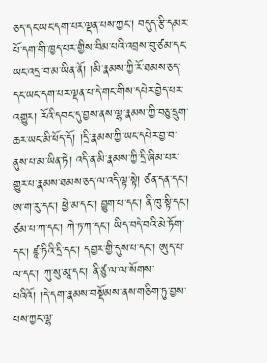ཅད་དང་ཡང་དག་པར་ལྡན་པས་ཀྱང་། བདུད་རྩི་དམར་པོ་དག་གི་ཁྱད་པར་གྱིས་བིམ་པའི་འབྲས་བུ་ཙམ་དང་ཡང་འདྲ་བ་མ་ཡིན་ནོ། །མི་རྣམས་ཀྱི་རོ་ཐམས་ཅད་དང་ཡང་དག་པར་ལྡན་པ་དེ་གང་གིས་དཔེར་བྱེད་པར་འགྱུར། རོའི་དབང་དུ་བྱས་ནས་ལྷ་རྣམས་ཀྱི་བཅུ་དྲུག་ཆར་ཡང་མི་ཕོད་དོ། །དྲི་རྣམས་ཀྱི་ཡང་དཔེར་བྱ་བ་ནུས་པ་མ་ཡིན་ཏེ། འདི་ན་མི་རྣམས་ཀྱི་དྲི་ཞིམ་པར་གྱུར་པ་རྣམས་ཐམས་ཅད་ལ་འདི་ལྟ་སྟེ། ཙན་དན་དང་། ཨ་ག་རུ་དང་། ཕྱེ་མ་དང་། བྱུག་པ་དང་། ནི་ཁུ་སྟི་དང་། ཙམ་པ་ཀ་དང་། ཀེ་ཏ་ཀ་དང་། ཡིད་བདེ་བའི་མེ་ཏོག་དང་། ཛཱ་ཏིའི་དྲི་དང་། དབྱར་གྱི་དུས་པ་དང་། ཨུད་པ་ལ་དང་། ཀུ་སུ་མཱ་དང་། ནི་ཙུ་ལ་ལ་སོགས་པའིའོ། །དེ་དག་རྣམས་བསྡོམས་ནས་གཅིག་ཏུ་བྱས་པས་ཀྱང་ལྷ་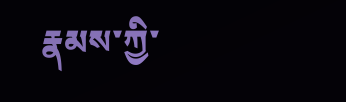རྣམས་ཀྱི་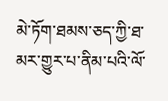མེ་ཏོག་ཐམས་ཅད་ཀྱི་ཐ་མར་གྱུར་པ་ནིམ་པའི་ལོ་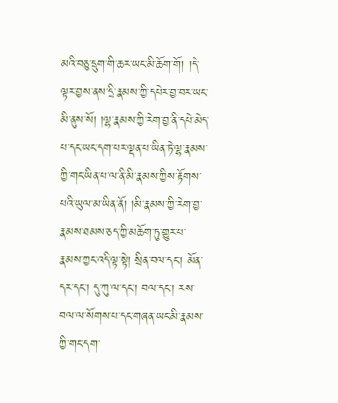མའི་བཅུ་དྲུག་གི་ཆར་ཡང་མི་ཆོག་གོ། །དེ་ལྟར་བྱས་ནས་དྲི་རྣམས་ཀྱི་དཔེར་བྱ་བར་ཡང་མི་ནུས་སོ། །ལྷ་རྣམས་ཀྱི་རེག་བྱ་ནི་དཔེ་མེད་པ་དང་ཡང་དག་པར་ལྡན་པ་ཡིན་ཏེ་ལྷ་རྣམས་ཀྱི་གང་ཡིན་པ་ལ་ནི་མི་རྣམས་ཀྱིས་རྟོགས་པའི་ཡུལ་མ་ཡིན་ནོ། །མི་རྣམས་ཀྱི་རེག་བྱ་རྣམས་ཐམས་ཅད་ཀྱི་མཆོག་ཏུ་གྱུར་པ་རྣམས་ཀྱང་འདི་ལྟ་སྟེ། སྲིན་བལ་དང་། མོན་དར་དང་། དུ་ཀུ་ལ་དང་། བལ་དང་། རས་བལ་ལ་སོགས་པ་དང་གཞན་ཡང་མི་རྣམས་ཀྱི་གང་དག་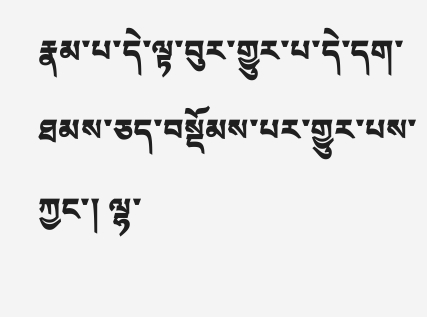རྣམ་པ་དེ་ལྟ་བུར་གྱུར་པ་དེ་དག་ཐམས་ཅད་བསྡོམས་པར་གྱུར་པས་ཀྱང་། ལྷ་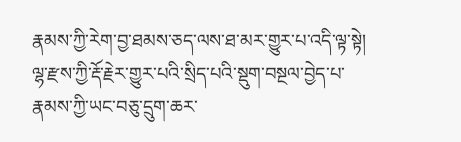རྣམས་ཀྱི་རེག་བྱ་ཐམས་ཅད་ལས་ཐ་མར་གྱུར་པ་འདི་ལྟ་སྟེ། ལྷ་རྫས་ཀྱི་རྡོ་རྗེར་གྱུར་པའི་སྲིད་པའི་སྡུག་བསྔལ་བྱེད་པ་རྣམས་ཀྱི་ཡང་བཅུ་དྲུག་ཆར་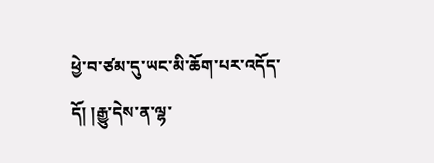ཕྱེ་བ་ཙམ་དུ་ཡང་མི་ཆོག་པར་འདོད་དོ། །རྒྱུ་དེས་ན་ལྷ་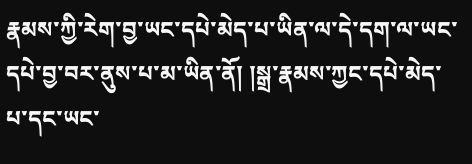རྣམས་ཀྱི་རེག་བྱ་ཡང་དཔེ་མེད་པ་ཡིན་ལ་དེ་དག་ལ་ཡང་དཔེ་བྱ་བར་ནུས་པ་མ་ཡིན་ནོ། །སྒྲ་རྣམས་ཀྱང་དཔེ་མེད་པ་དང་ཡང་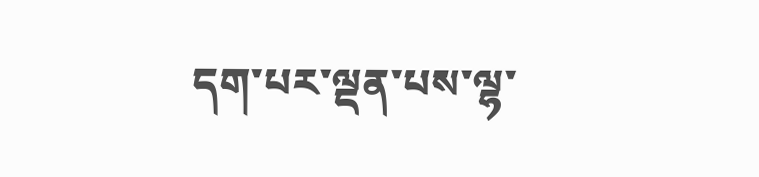དག་པར་ལྡན་པས་ལྷ་